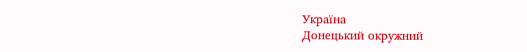Україна
Донецький окружний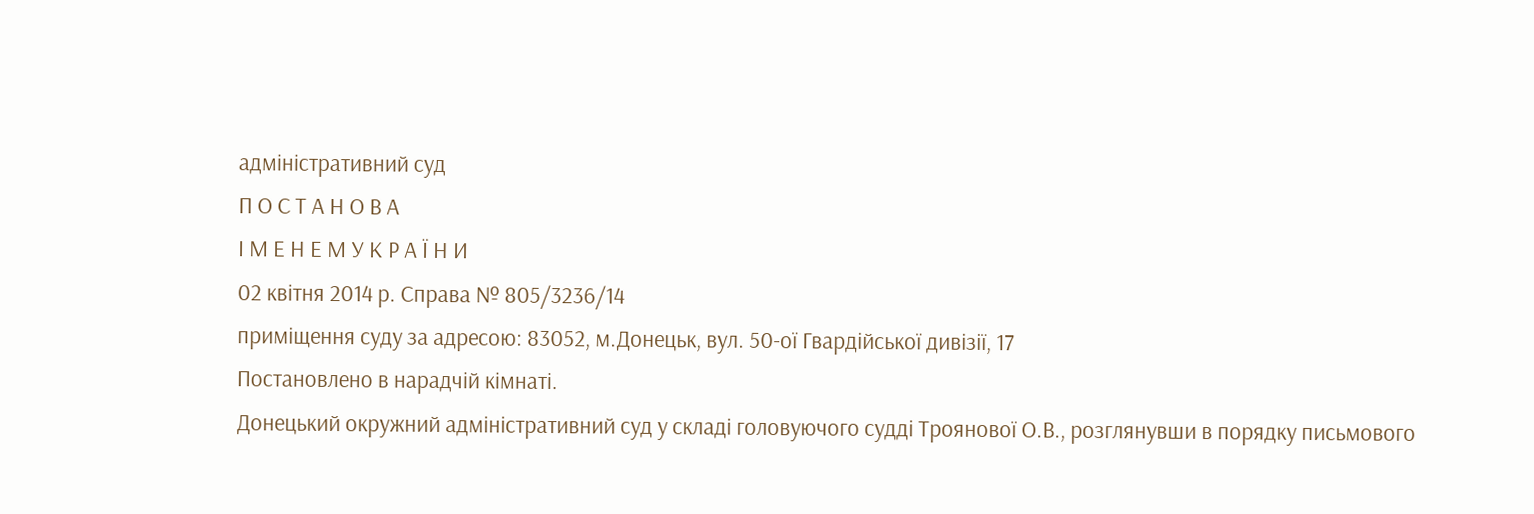адміністративний суд
П О С Т А Н О В А
І М Е Н Е М У К Р А Ї Н И
02 квітня 2014 р. Справа № 805/3236/14
приміщення суду за адресою: 83052, м.Донецьк, вул. 50-ої Гвардійської дивізії, 17
Постановлено в нарадчій кімнаті.
Донецький окружний адміністративний суд у складі головуючого судді Троянової О.В., розглянувши в порядку письмового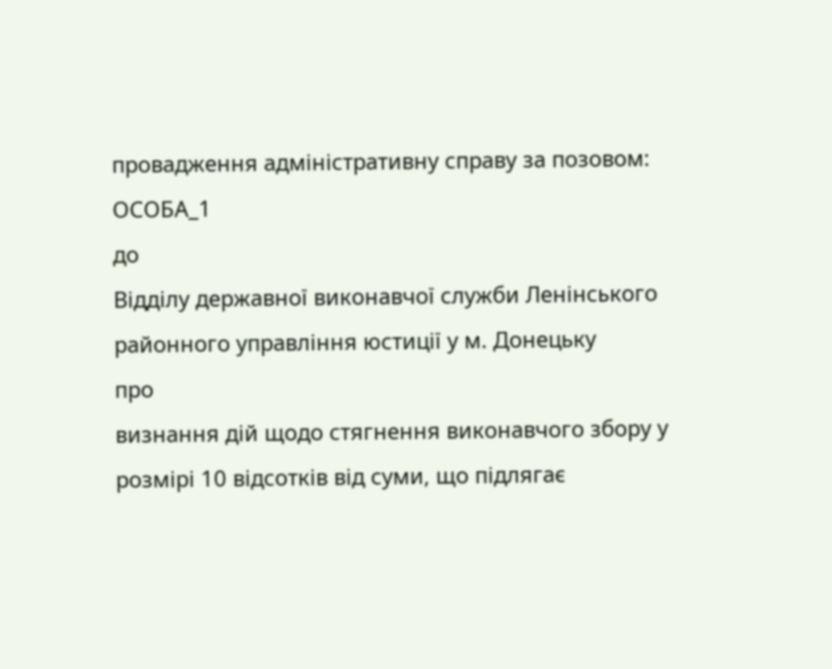провадження адміністративну справу за позовом:
ОСОБА_1
до
Відділу державної виконавчої служби Ленінського районного управління юстиції у м. Донецьку
про
визнання дій щодо стягнення виконавчого збору у розмірі 10 відсотків від суми, що підлягає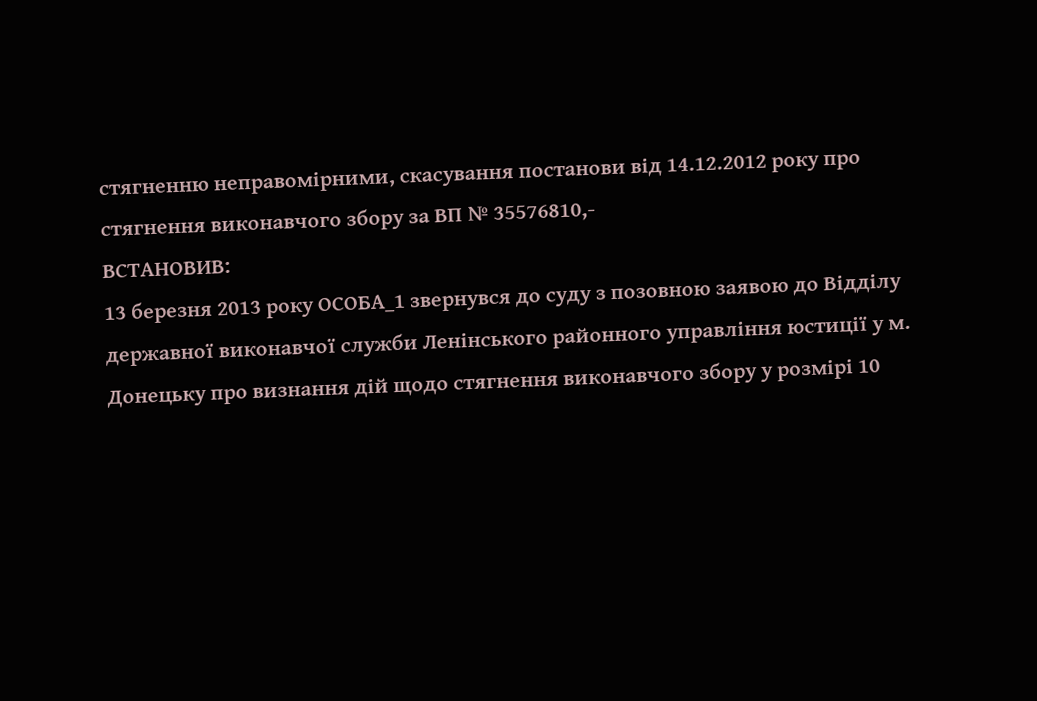стягненню неправомірними, скасування постанови від 14.12.2012 року про стягнення виконавчого збору за ВП № 35576810,-
ВСТАНОВИВ:
13 березня 2013 року ОСОБА_1 звернувся до суду з позовною заявою до Відділу державної виконавчої служби Ленінського районного управління юстиції у м. Донецьку про визнання дій щодо стягнення виконавчого збору у розмірі 10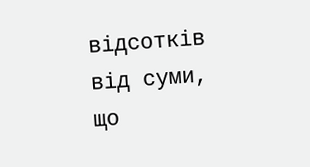відсотків від суми, що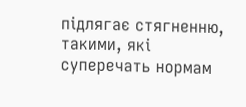підлягає стягненню, такими, які суперечать нормам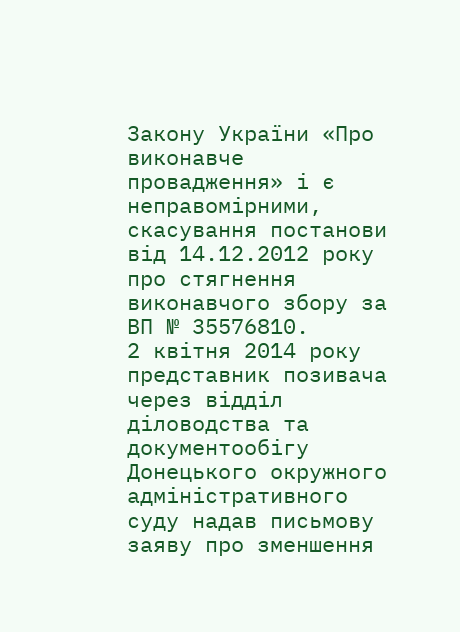Закону України «Про виконавче провадження» і є неправомірними, скасування постанови від 14.12.2012 року про стягнення виконавчого збору за ВП № 35576810.
2 квітня 2014 року представник позивача через відділ діловодства та документообігу Донецького окружного адміністративного суду надав письмову заяву про зменшення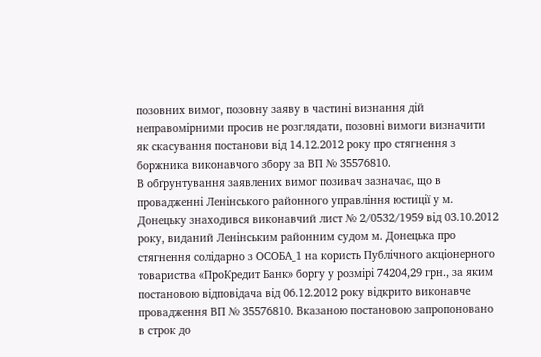позовних вимог, позовну заяву в частині визнання дій неправомірними просив не розглядати, позовні вимоги визначити як скасування постанови від 14.12.2012 року про стягнення з боржника виконавчого збору за ВП № 35576810.
В обґрунтування заявлених вимог позивач зазначає, що в провадженні Ленінського районного управління юстиції у м. Донецьку знаходився виконавчий лист № 2/0532/1959 від 03.10.2012 року, виданий Ленінським районним судом м. Донецька про стягнення солідарно з ОСОБА_1 на користь Публічного акціонерного товариства «ПроКредит Банк» боргу у розмірі 74204,29 грн., за яким постановою відповідача від 06.12.2012 року відкрито виконавче провадження ВП № 35576810. Вказаною постановою запропоновано в строк до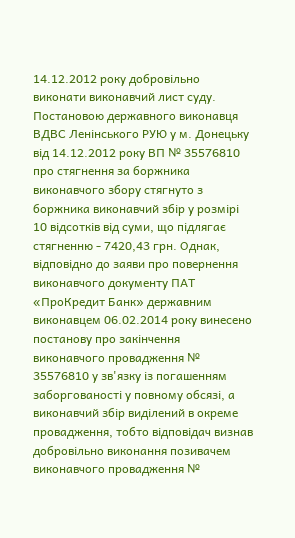14.12.2012 року добровільно виконати виконавчий лист суду. Постановою державного виконавця ВДВС Ленінського РУЮ у м. Донецьку від 14.12.2012 року ВП № 35576810 про стягнення за боржника виконавчого збору стягнуто з боржника виконавчий збір у розмірі 10 відсотків від суми, що підлягає стягненню - 7420,43 грн. Однак, відповідно до заяви про повернення виконавчого документу ПАТ «ПроКредит Банк» державним виконавцем 06.02.2014 року винесено постанову про закінчення виконавчого провадження № 35576810 у зв'язку із погашенням заборгованості у повному обсязі, а виконавчий збір виділений в окреме провадження, тобто відповідач визнав добровільно виконання позивачем виконавчого провадження №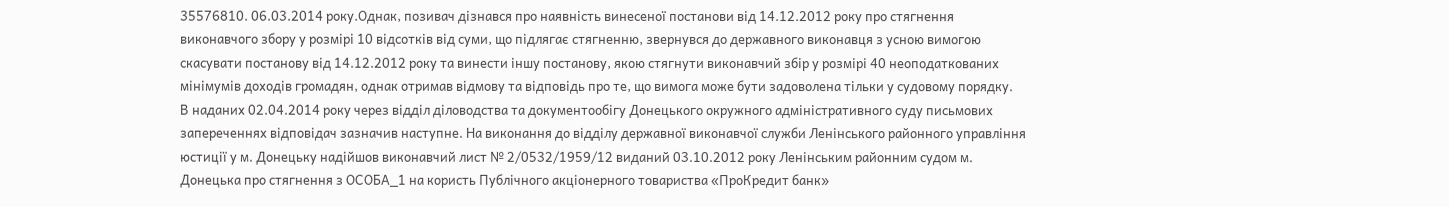35576810. 06.03.2014 року.Однак, позивач дізнався про наявність винесеної постанови від 14.12.2012 року про стягнення виконавчого збору у розмірі 10 відсотків від суми, що підлягає стягненню, звернувся до державного виконавця з усною вимогою скасувати постанову від 14.12.2012 року та винести іншу постанову, якою стягнути виконавчий збір у розмірі 40 неоподаткованих мінімумів доходів громадян, однак отримав відмову та відповідь про те, що вимога може бути задоволена тільки у судовому порядку.
В наданих 02.04.2014 року через відділ діловодства та документообігу Донецького окружного адміністративного суду письмових запереченнях відповідач зазначив наступне. На виконання до відділу державної виконавчої служби Ленінського районного управління юстиції у м. Донецьку надійшов виконавчий лист № 2/0532/1959/12 виданий 03.10.2012 року Ленінським районним судом м. Донецька про стягнення з ОСОБА_1 на користь Публічного акціонерного товариства «ПроКредит банк»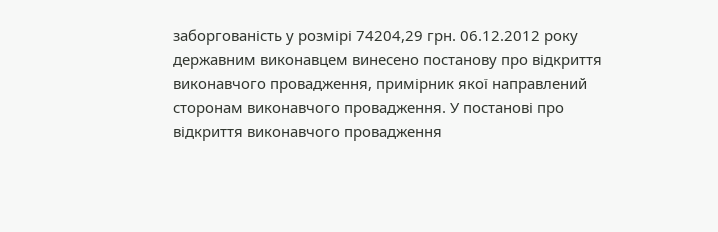заборгованість у розмірі 74204,29 грн. 06.12.2012 року державним виконавцем винесено постанову про відкриття виконавчого провадження, примірник якої направлений сторонам виконавчого провадження. У постанові про відкриття виконавчого провадження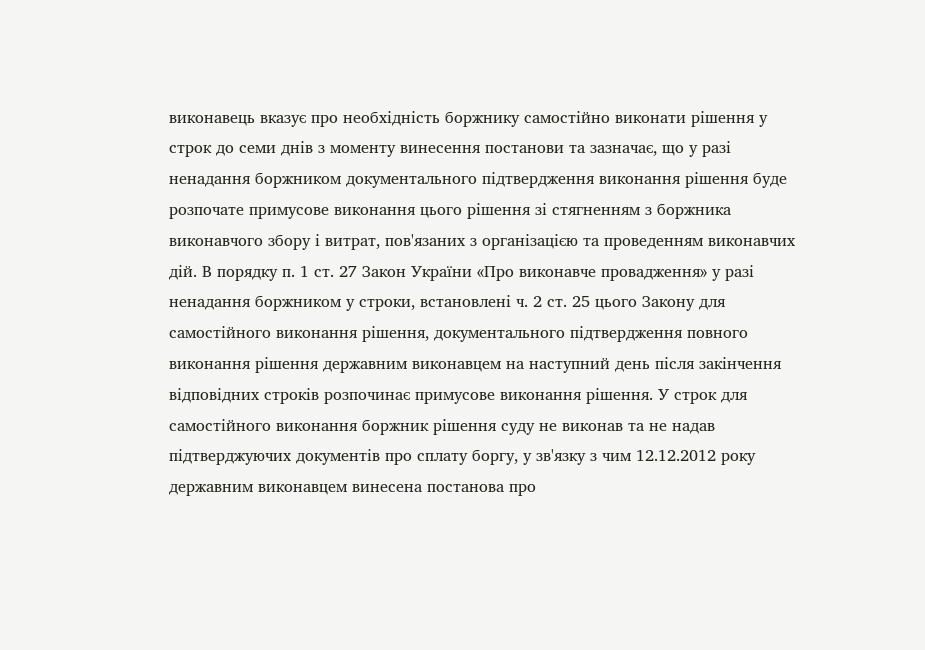виконавець вказує про необхідність боржнику самостійно виконати рішення у строк до семи днів з моменту винесення постанови та зазначає, що у разі ненадання боржником документального підтвердження виконання рішення буде розпочате примусове виконання цього рішення зі стягненням з боржника виконавчого збору і витрат, пов'язаних з організацією та проведенням виконавчих дій. В порядку п. 1 ст. 27 Закон України «Про виконавче провадження» у разі ненадання боржником у строки, встановлені ч. 2 ст. 25 цього Закону для самостійного виконання рішення, документального підтвердження повного виконання рішення державним виконавцем на наступний день після закінчення відповідних строків розпочинає примусове виконання рішення. У строк для самостійного виконання боржник рішення суду не виконав та не надав підтверджуючих документів про сплату боргу, у зв'язку з чим 12.12.2012 року державним виконавцем винесена постанова про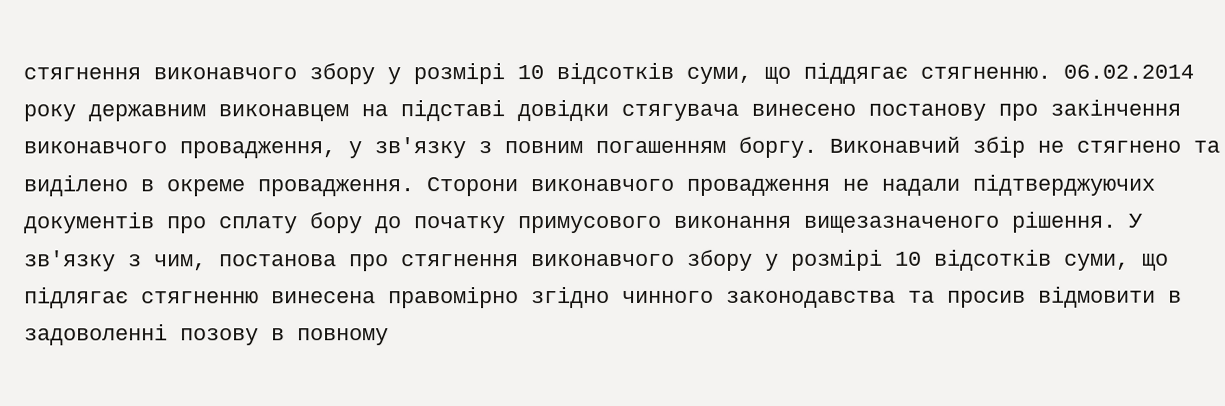стягнення виконавчого збору у розмірі 10 відсотків суми, що піддягає стягненню. 06.02.2014 року державним виконавцем на підставі довідки стягувача винесено постанову про закінчення виконавчого провадження, у зв'язку з повним погашенням боргу. Виконавчий збір не стягнено та виділено в окреме провадження. Сторони виконавчого провадження не надали підтверджуючих документів про сплату бору до початку примусового виконання вищезазначеного рішення. У зв'язку з чим, постанова про стягнення виконавчого збору у розмірі 10 відсотків суми, що підлягає стягненню винесена правомірно згідно чинного законодавства та просив відмовити в задоволенні позову в повному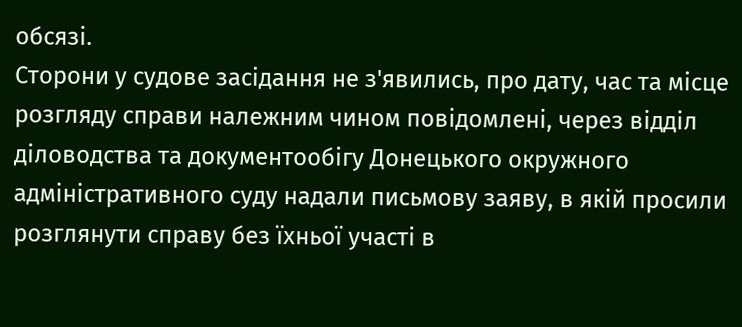обсязі.
Сторони у судове засідання не з'явились, про дату, час та місце розгляду справи належним чином повідомлені, через відділ діловодства та документообігу Донецького окружного адміністративного суду надали письмову заяву, в якій просили розглянути справу без їхньої участі в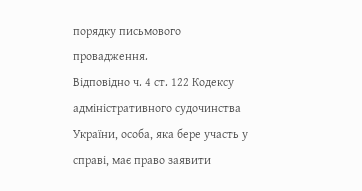порядку письмового провадження.
Відповідно ч. 4 ст. 122 Кодексу адміністративного судочинства України, особа, яка бере участь у справі, має право заявити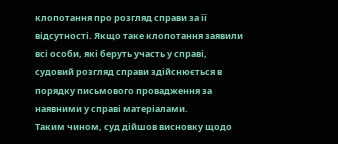клопотання про розгляд справи за її відсутності. Якщо таке клопотання заявили всі особи, які беруть участь у справі, судовий розгляд справи здійснюється в порядку письмового провадження за наявними у справі матеріалами.
Таким чином, суд дійшов висновку щодо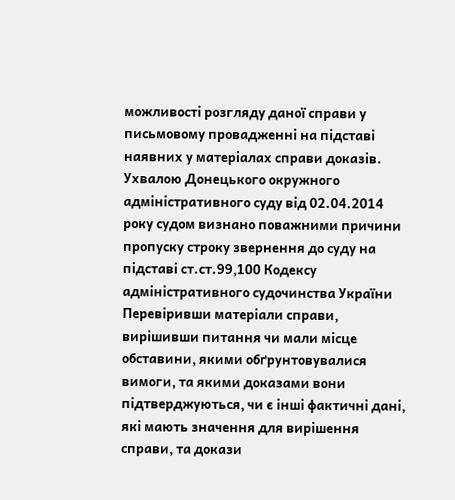можливості розгляду даної справи у письмовому провадженні на підставі наявних у матеріалах справи доказів.
Ухвалою Донецького окружного адміністративного суду від 02.04.2014 року судом визнано поважними причини пропуску строку звернення до суду на підставі ст.ст.99,100 Кодексу адміністративного судочинства України
Перевіривши матеріали справи, вирішивши питання чи мали місце обставини, якими обґрунтовувалися вимоги, та якими доказами вони підтверджуються, чи є інші фактичні дані, які мають значення для вирішення справи, та докази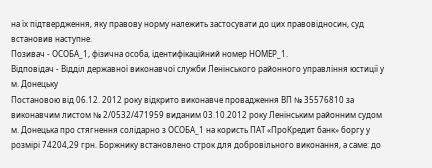на їх підтвердження, яку правову норму належить застосувати до цих правовідносин, суд встановив наступне.
Позивач - ОСОБА_1, фізична особа, ідентифікаційний номер НОМЕР_1.
Відповідач - Відділ державної виконавчої служби Ленінського районного управління юстиції у м. Донецьку
Постановою від 06.12. 2012 року відкрито виконавче провадження ВП № 35576810 за виконавчим листом № 2/0532/471959 виданим 03.10.2012 року Ленінським районним судом м. Донецька про стягнення солідарно з ОСОБА_1 на користь ПАТ «ПроКредит банк» боргу у розмірі 74204,29 грн. Боржнику встановлено строк для добровільного виконання, а саме: до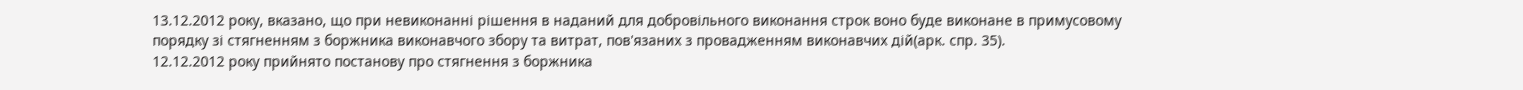13.12.2012 року, вказано, що при невиконанні рішення в наданий для добровільного виконання строк воно буде виконане в примусовому порядку зі стягненням з боржника виконавчого збору та витрат, пов'язаних з провадженням виконавчих дій(арк. спр. 35).
12.12.2012 року прийнято постанову про стягнення з боржника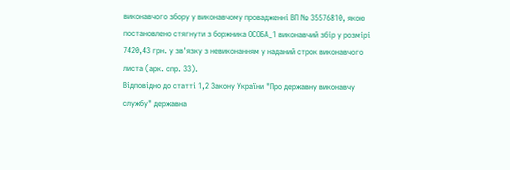виконавчого збору у виконавчому провадженні ВП № 35576810, якою постановлено стягнути з боржника ОСОБА_1 виконавчий збір у розмірі 7420,43 грн. у зв'язку з невиконанням у наданий строк виконавчого листа (арк. спр. 33).
Відповідно до статті 1,2 Закону України "Про державну виконавчу службу" державна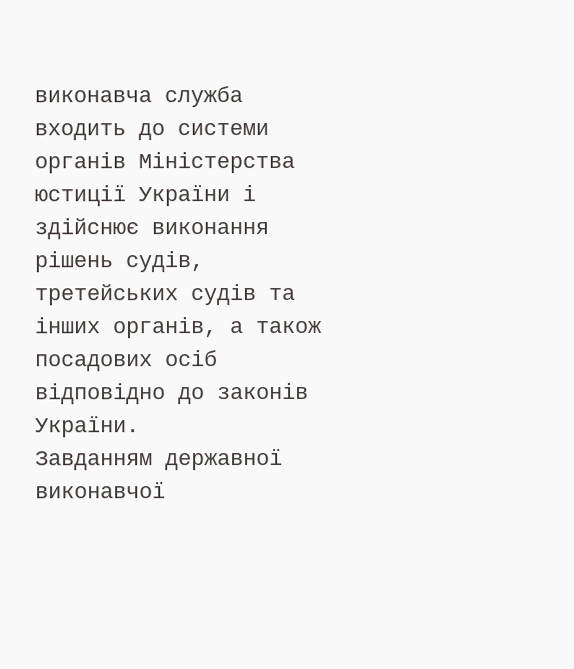виконавча служба входить до системи органів Міністерства юстиції України і здійснює виконання рішень судів, третейських судів та інших органів, а також посадових осіб відповідно до законів України.
Завданням державної виконавчої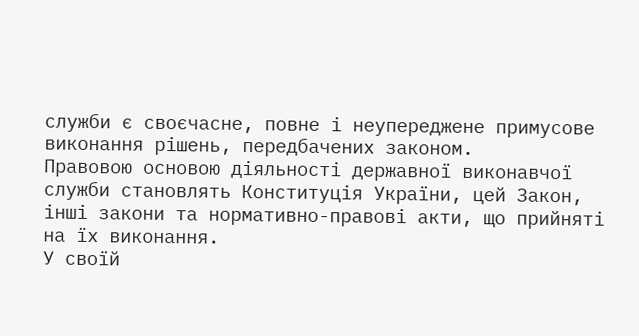служби є своєчасне, повне і неупереджене примусове виконання рішень, передбачених законом.
Правовою основою діяльності державної виконавчої служби становлять Конституція України, цей Закон, інші закони та нормативно-правові акти, що прийняті на їх виконання.
У своїй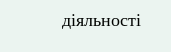діяльності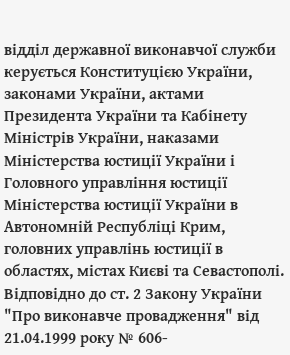відділ державної виконавчої служби керується Конституцією України, законами України, актами Президента України та Кабінету Міністрів України, наказами Міністерства юстиції України і Головного управління юстиції Міністерства юстиції України в Автономній Республіці Крим, головних управлінь юстиції в областях, містах Києві та Севастополі.
Відповідно до ст. 2 Закону України "Про виконавче провадження" від 21.04.1999 року № 606-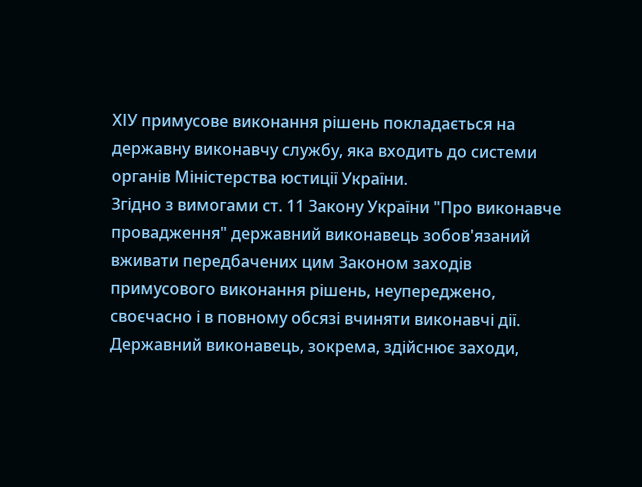ХІУ примусове виконання рішень покладається на державну виконавчу службу, яка входить до системи органів Міністерства юстиції України.
Згідно з вимогами ст. 11 Закону України "Про виконавче провадження" державний виконавець зобов'язаний вживати передбачених цим Законом заходів примусового виконання рішень, неупереджено, своєчасно і в повному обсязі вчиняти виконавчі дії. Державний виконавець, зокрема, здійснює заходи,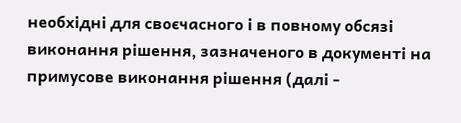необхідні для своєчасного і в повному обсязі виконання рішення, зазначеного в документі на примусове виконання рішення (далі -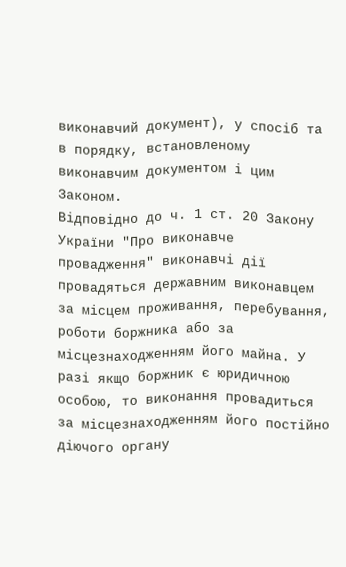виконавчий документ), у спосіб та в порядку, встановленому виконавчим документом і цим Законом.
Відповідно до ч. 1 ст. 20 Закону України "Про виконавче провадження" виконавчі дії провадяться державним виконавцем за місцем проживання, перебування, роботи боржника або за місцезнаходженням його майна. У разі якщо боржник є юридичною особою, то виконання провадиться за місцезнаходженням його постійно діючого органу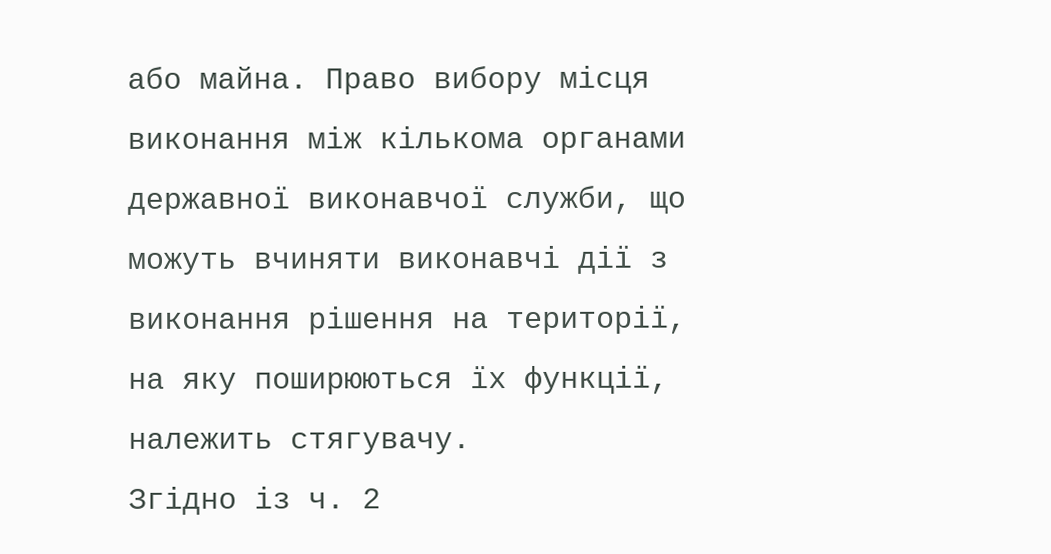або майна. Право вибору місця виконання між кількома органами державної виконавчої служби, що можуть вчиняти виконавчі дії з виконання рішення на території, на яку поширюються їх функції, належить стягувачу.
Згідно із ч. 2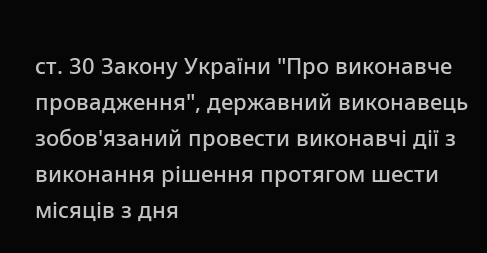ст. 30 Закону України "Про виконавче провадження", державний виконавець зобов'язаний провести виконавчі дії з виконання рішення протягом шести місяців з дня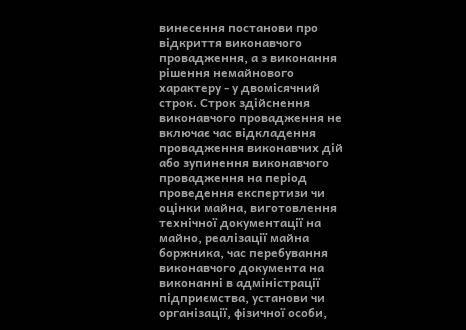винесення постанови про відкриття виконавчого провадження, а з виконання рішення немайнового характеру - у двомісячний строк. Строк здійснення виконавчого провадження не включає час відкладення провадження виконавчих дій або зупинення виконавчого провадження на період проведення експертизи чи оцінки майна, виготовлення технічної документації на майно, реалізації майна боржника, час перебування виконавчого документа на виконанні в адміністрації підприємства, установи чи організації, фізичної особи,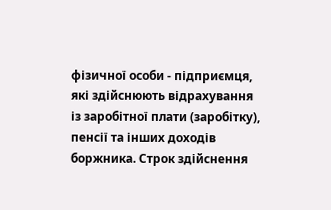фізичної особи - підприємця, які здійснюють відрахування із заробітної плати (заробітку), пенсії та інших доходів боржника. Строк здійснення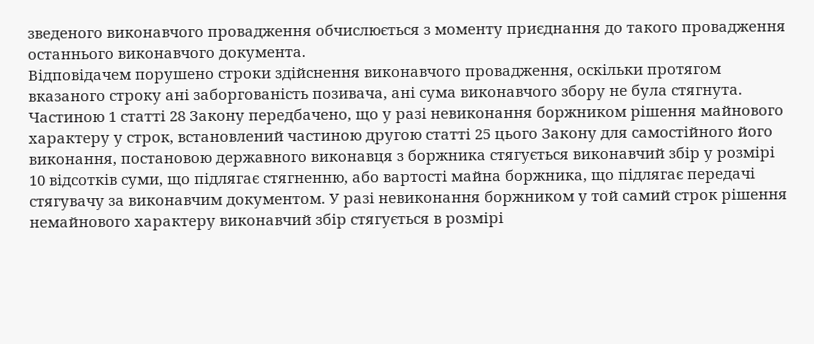зведеного виконавчого провадження обчислюється з моменту приєднання до такого провадження останнього виконавчого документа.
Відповідачем порушено строки здійснення виконавчого провадження, оскільки протягом вказаного строку ані заборгованість позивача, ані сума виконавчого збору не була стягнута.
Частиною 1 статті 28 Закону передбачено, що у разі невиконання боржником рішення майнового характеру у строк, встановлений частиною другою статті 25 цього Закону для самостійного його виконання, постановою державного виконавця з боржника стягується виконавчий збір у розмірі 10 відсотків суми, що підлягає стягненню, або вартості майна боржника, що підлягає передачі стягувачу за виконавчим документом. У разі невиконання боржником у той самий строк рішення немайнового характеру виконавчий збір стягується в розмірі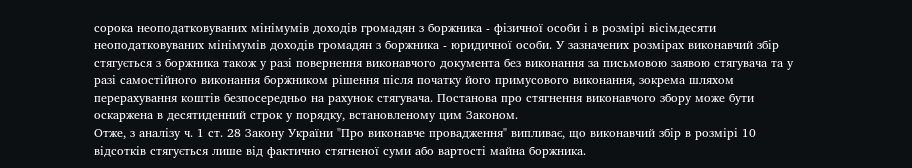сорока неоподатковуваних мінімумів доходів громадян з боржника - фізичної особи і в розмірі вісімдесяти неоподатковуваних мінімумів доходів громадян з боржника - юридичної особи. У зазначених розмірах виконавчий збір стягується з боржника також у разі повернення виконавчого документа без виконання за письмовою заявою стягувача та у разі самостійного виконання боржником рішення після початку його примусового виконання, зокрема шляхом перерахування коштів безпосередньо на рахунок стягувача. Постанова про стягнення виконавчого збору може бути оскаржена в десятиденний строк у порядку, встановленому цим Законом.
Отже, з аналізу ч. 1 ст. 28 Закону України "Про виконавче провадження" випливає, що виконавчий збір в розмірі 10 відсотків стягується лише від фактично стягненої суми або вартості майна боржника.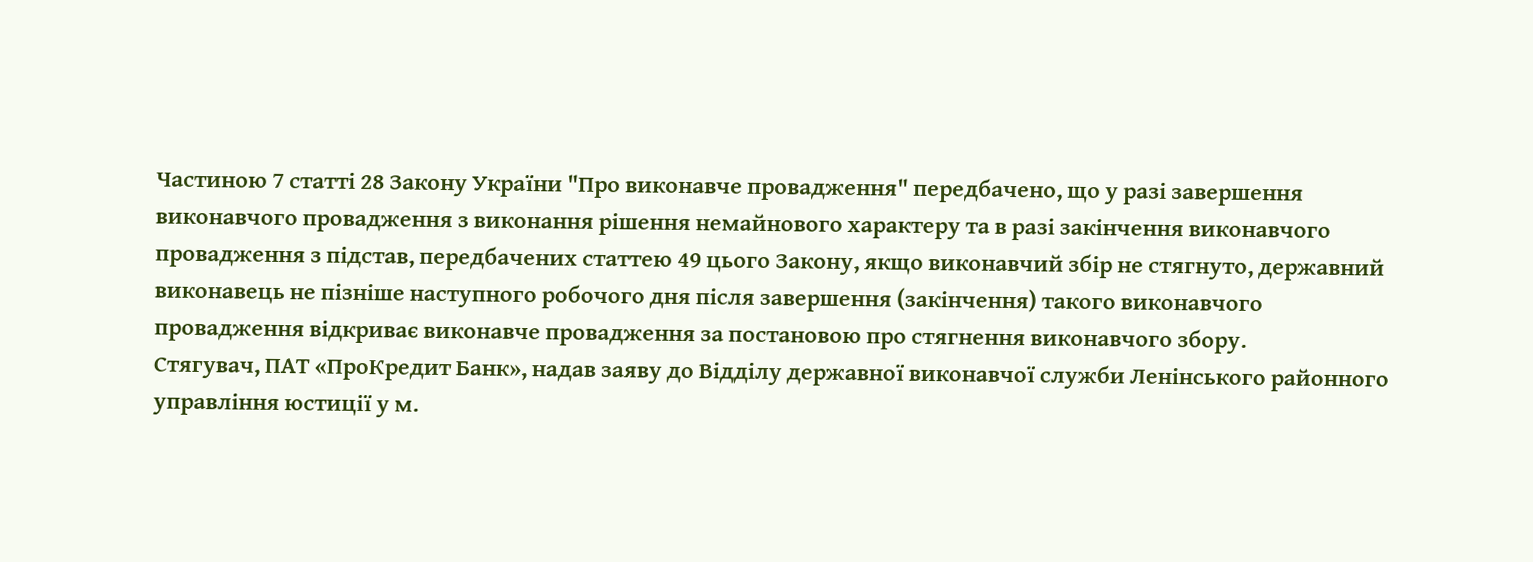Частиною 7 статті 28 Закону України "Про виконавче провадження" передбачено, що у разі завершення виконавчого провадження з виконання рішення немайнового характеру та в разі закінчення виконавчого провадження з підстав, передбачених статтею 49 цього Закону, якщо виконавчий збір не стягнуто, державний виконавець не пізніше наступного робочого дня після завершення (закінчення) такого виконавчого провадження відкриває виконавче провадження за постановою про стягнення виконавчого збору.
Стягувач, ПАТ «ПроКредит Банк», надав заяву до Відділу державної виконавчої служби Ленінського районного управління юстиції у м.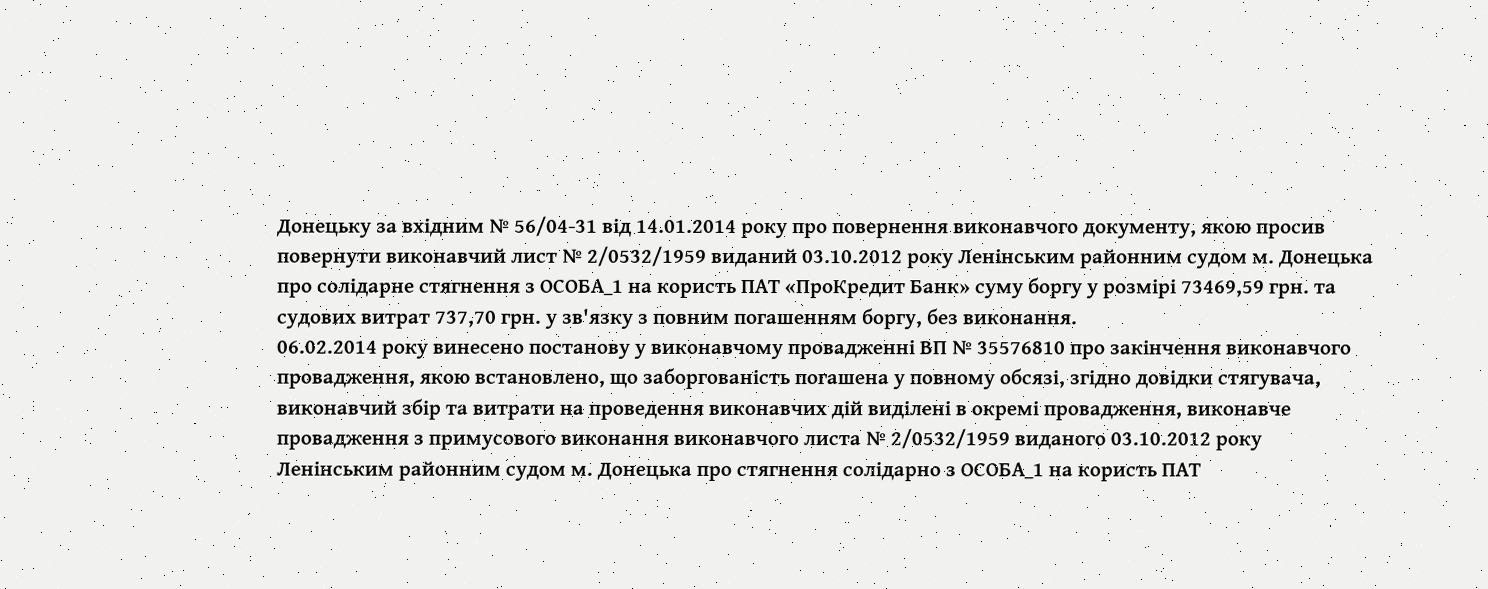Донецьку за вхідним № 56/04-31 від 14.01.2014 року про повернення виконавчого документу, якою просив повернути виконавчий лист № 2/0532/1959 виданий 03.10.2012 року Ленінським районним судом м. Донецька про солідарне стягнення з ОСОБА_1 на користь ПАТ «ПроКредит Банк» суму боргу у розмірі 73469,59 грн. та судових витрат 737,70 грн. у зв'язку з повним погашенням боргу, без виконання.
06.02.2014 року винесено постанову у виконавчому провадженні ВП № 35576810 про закінчення виконавчого провадження, якою встановлено, що заборгованість погашена у повному обсязі, згідно довідки стягувача, виконавчий збір та витрати на проведення виконавчих дій виділені в окремі провадження, виконавче провадження з примусового виконання виконавчого листа № 2/0532/1959 виданого 03.10.2012 року Ленінським районним судом м. Донецька про стягнення солідарно з ОСОБА_1 на користь ПАТ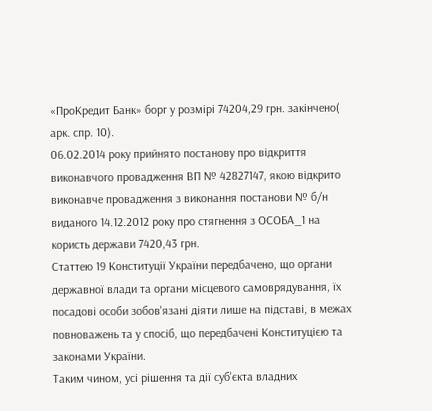«ПроКредит Банк» борг у розмірі 74204,29 грн. закінчено( арк. спр. 10).
06.02.2014 року прийнято постанову про відкриття виконавчого провадження ВП № 42827147, якою відкрито виконавче провадження з виконання постанови № б/н виданого 14.12.2012 року про стягнення з ОСОБА_1 на користь держави 7420,43 грн.
Статтею 19 Конституції України передбачено, що органи державної влади та органи місцевого самоврядування, їх посадові особи зобов'язані діяти лише на підставі, в межах повноважень та у спосіб, що передбачені Конституцією та законами України.
Таким чином, усі рішення та дії суб'єкта владних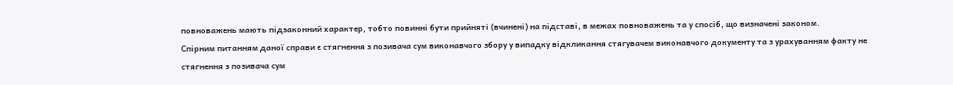повноважень мають підзаконний характер, тобто повинні бути прийняті (вчинені) на підставі, в межах повноважень та у спосіб, що визначені законом.
Спірним питанням даної справи є стягнення з позивача сум виконавчого збору у випадку відкликання стягувачем виконавчого документу та з урахуванням факту не стягнення з позивача сум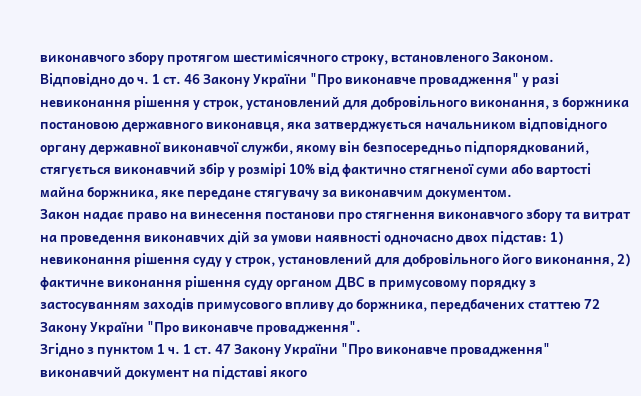виконавчого збору протягом шестимісячного строку, встановленого Законом.
Відповідно до ч. 1 ст. 46 Закону України "Про виконавче провадження" у разі невиконання рішення у строк, установлений для добровільного виконання, з боржника постановою державного виконавця, яка затверджується начальником відповідного органу державної виконавчої служби, якому він безпосередньо підпорядкований, стягується виконавчий збір у розмірі 10% від фактично стягненої суми або вартості майна боржника, яке передане стягувачу за виконавчим документом.
Закон надає право на винесення постанови про стягнення виконавчого збору та витрат на проведення виконавчих дій за умови наявності одночасно двох підстав: 1) невиконання рішення суду у строк, установлений для добровільного його виконання, 2) фактичне виконання рішення суду органом ДВС в примусовому порядку з застосуванням заходів примусового впливу до боржника, передбачених статтею 72 Закону України "Про виконавче провадження".
Згідно з пунктом 1 ч. 1 ст. 47 Закону України "Про виконавче провадження" виконавчий документ на підставі якого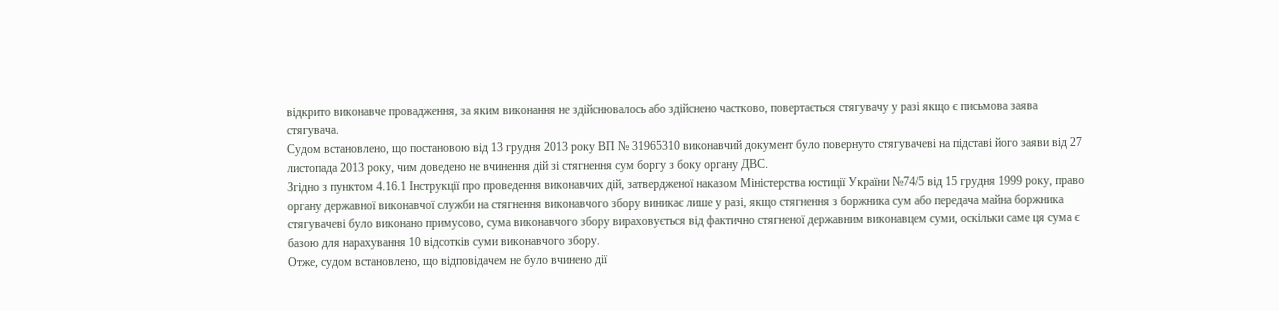відкрито виконавче провадження, за яким виконання не здійснювалось або здійснено частково, повертається стягувачу у разі якщо є письмова заява стягувача.
Судом встановлено, що постановою від 13 грудня 2013 року ВП № 31965310 виконавчий документ було повернуто стягувачеві на підставі його заяви від 27 листопада 2013 року, чим доведено не вчинення дій зі стягнення сум боргу з боку органу ДВС.
Згідно з пунктом 4.16.1 Інструкції про проведення виконавчих дій, затвердженої наказом Міністерства юстиції України №74/5 від 15 грудня 1999 року, право органу державної виконавчої служби на стягнення виконавчого збору виникає лише у разі, якщо стягнення з боржника сум або передача майна боржника стягувачеві було виконано примусово, сума виконавчого збору вираховується від фактично стягненої державним виконавцем суми, оскільки саме ця сума є базою для нарахування 10 відсотків суми виконавчого збору.
Отже, судом встановлено, що відповідачем не було вчинено дії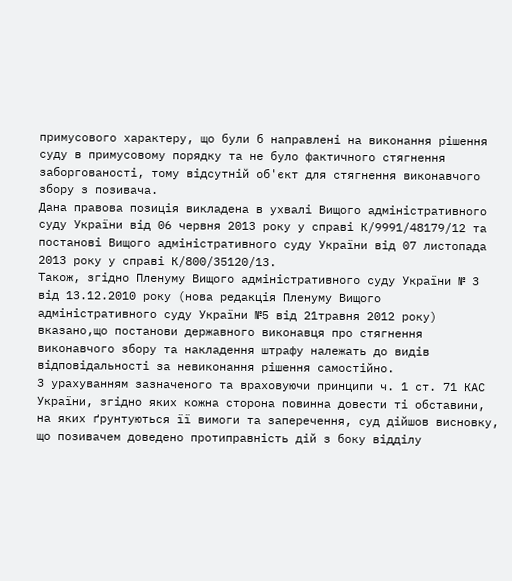примусового характеру, що були б направлені на виконання рішення суду в примусовому порядку та не було фактичного стягнення заборгованості, тому відсутній об'єкт для стягнення виконавчого збору з позивача.
Дана правова позиція викладена в ухвалі Вищого адміністративного суду України від 06 червня 2013 року у справі К/9991/48179/12 та постанові Вищого адміністративного суду України від 07 листопада 2013 року у справі К/800/35120/13.
Також, згідно Пленуму Вищого адміністративного суду України № 3 від 13.12.2010 року (нова редакція Пленуму Вищого адміністративного суду України №5 від 21травня 2012 року) вказано,що постанови державного виконавця про стягнення виконавчого збору та накладення штрафу належать до видів відповідальності за невиконання рішення самостійно.
З урахуванням зазначеного та враховуючи принципи ч. 1 ст. 71 КАС України, згідно яких кожна сторона повинна довести ті обставини, на яких ґрунтуються її вимоги та заперечення, суд дійшов висновку, що позивачем доведено протиправність дій з боку відділу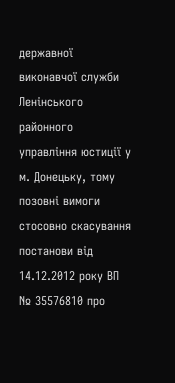державної виконавчої служби Ленінського районного управління юстиції у м. Донецьку, тому позовні вимоги стосовно скасування постанови від 14.12.2012 року ВП № 35576810 про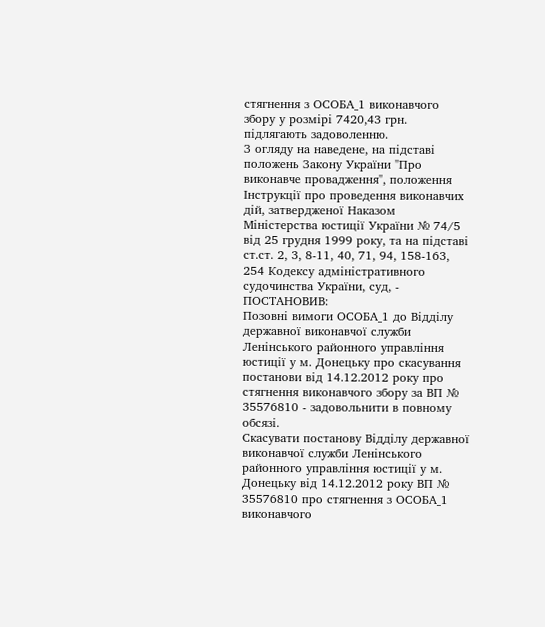стягнення з ОСОБА_1 виконавчого збору у розмірі 7420,43 грн. підлягають задоволенню.
З огляду на наведене, на підставі положень Закону України "Про виконавче провадження", положення Інструкції про проведення виконавчих дій, затвердженої Наказом Міністерства юстиції України № 74/5 від 25 грудня 1999 року, та на підставі ст.ст. 2, 3, 8-11, 40, 71, 94, 158-163, 254 Кодексу адміністративного судочинства України, суд, -
ПОСТАНОВИВ:
Позовні вимоги ОСОБА_1 до Відділу державної виконавчої служби Ленінського районного управління юстиції у м. Донецьку про скасування постанови від 14.12.2012 року про стягнення виконавчого збору за ВП № 35576810 - задовольнити в повному обсязі.
Скасувати постанову Відділу державної виконавчої служби Ленінського районного управління юстиції у м. Донецьку від 14.12.2012 року ВП № 35576810 про стягнення з ОСОБА_1 виконавчого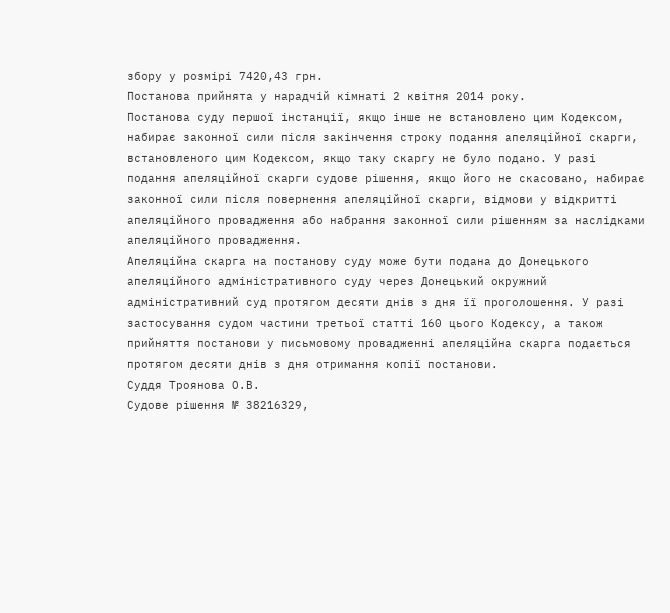збору у розмірі 7420,43 грн.
Постанова прийнята у нарадчій кімнаті 2 квітня 2014 року.
Постанова суду першої інстанції, якщо інше не встановлено цим Кодексом, набирає законної сили після закінчення строку подання апеляційної скарги, встановленого цим Кодексом, якщо таку скаргу не було подано. У разі подання апеляційної скарги судове рішення, якщо його не скасовано, набирає законної сили після повернення апеляційної скарги, відмови у відкритті апеляційного провадження або набрання законної сили рішенням за наслідками апеляційного провадження.
Апеляційна скарга на постанову суду може бути подана до Донецького апеляційного адміністративного суду через Донецький окружний адміністративний суд протягом десяти днів з дня її проголошення. У разі застосування судом частини третьої статті 160 цього Кодексу, а також прийняття постанови у письмовому провадженні апеляційна скарга подається протягом десяти днів з дня отримання копії постанови.
Суддя Троянова О.В.
Судове рішення № 38216329,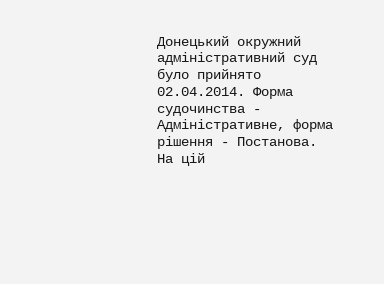Донецький окружний адміністративний суд було прийнято 02.04.2014. Форма судочинства - Адміністративне, форма рішення - Постанова. На цій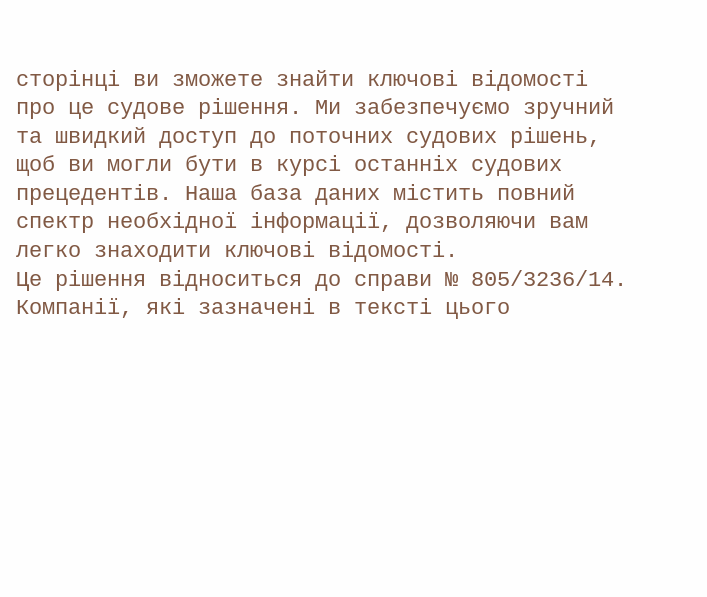сторінці ви зможете знайти ключові відомості про це судове рішення. Ми забезпечуємо зручний та швидкий доступ до поточних судових рішень, щоб ви могли бути в курсі останніх судових прецедентів. Наша база даних містить повний спектр необхідної інформації, дозволяючи вам легко знаходити ключові відомості.
Це рішення відноситься до справи № 805/3236/14. Компанії, які зазначені в тексті цього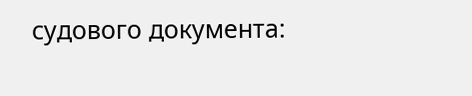судового документа: